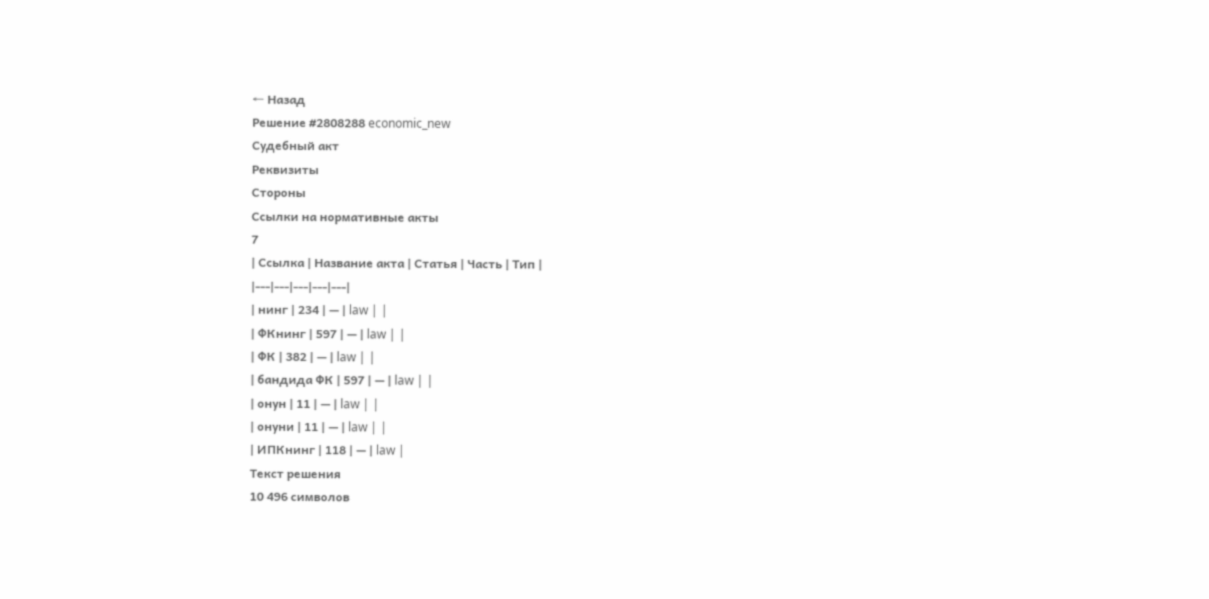← Назад
Решение #2808288 economic_new
Судебный акт
Реквизиты
Стороны
Ссылки на нормативные акты
7
| Ссылка | Название акта | Статья | Часть | Тип |
|---|---|---|---|---|
| нинг | 234 | — | law | |
| ФКнинг | 597 | — | law | |
| ФК | 382 | — | law | |
| бандида ФК | 597 | — | law | |
| онун | 11 | — | law | |
| онуни | 11 | — | law | |
| ИПКнинг | 118 | — | law |
Текст решения
10 496 символов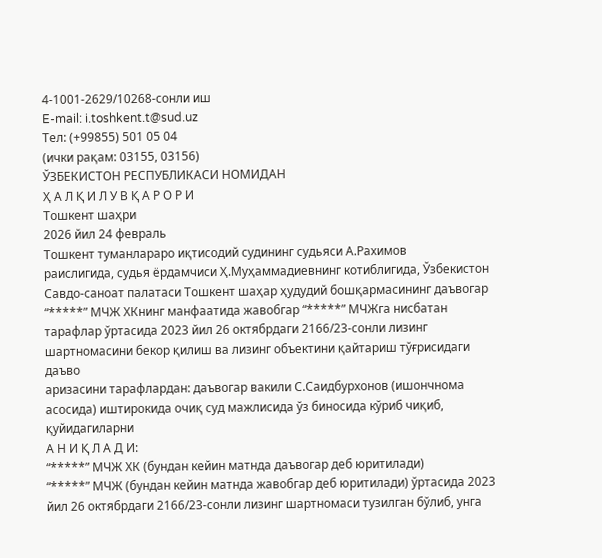4-1001-2629/10268-сонли иш
E-mail: i.toshkent.t@sud.uz
Тел: (+99855) 501 05 04
(ички рақам: 03155, 03156)
ЎЗБЕКИСТОН РЕСПУБЛИКАСИ НОМИДАН
Ҳ А Л Қ И Л У В Қ А Р О Р И
Тошкент шаҳри
2026 йил 24 февраль
Тошкент туманлараро иқтисодий судининг судьяси А.Рахимов
раислигида, судья ёрдамчиси Ҳ.Муҳаммадиевнинг котиблигида, Ўзбекистон
Савдо-саноат палатаси Тошкент шаҳар ҳудудий бошқармасининг даъвогар
“*****” МЧЖ ХКнинг манфаатида жавобгар “*****” МЧЖга нисбатан
тарафлар ўртасида 2023 йил 26 октябрдаги 2166/23-сонли лизинг
шартномасини бекор қилиш ва лизинг объектини қайтариш тўғрисидаги даъво
аризасини тарафлардан: даъвогар вакили С.Саидбурхонов (ишончнома
асосида) иштирокида очиқ суд мажлисида ўз биносида кўриб чиқиб,
қуйидагиларни
А Н И Қ Л А Д И:
“*****” МЧЖ ХК (бундан кейин матнда даъвогар деб юритилади)
“*****” МЧЖ (бундан кейин матнда жавобгар деб юритилади) ўртасида 2023
йил 26 октябрдаги 2166/23-сонли лизинг шартномаси тузилган бўлиб, унга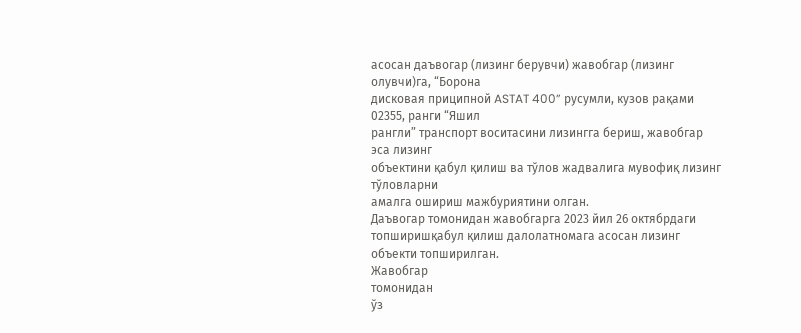асосан даъвогар (лизинг берувчи) жавобгар (лизинг олувчи)га, “Борона
дисковая приципной ASTAT 400” русумли, кузов рақами 02355, ранги “Яшил
рангли” транспорт воситасини лизингга бериш, жавобгар эса лизинг
объектини қабул қилиш ва тўлов жадвалига мувофиқ лизинг тўловларни
амалга ошириш мажбуриятини олган.
Даъвогар томонидан жавобгарга 2023 йил 26 октябрдаги топширишқабул қилиш далолатномага асосан лизинг объекти топширилган.
Жавобгар
томонидан
ўз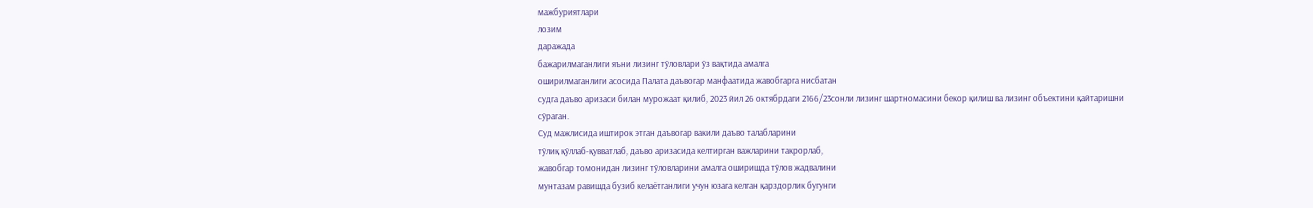мажбуриятлари
лозим
даражада
бажарилмаганлиги яъни лизинг тўловлари ўз вақтида амалга
оширилмаганлиги асосида Палата даъвогар манфаатида жавобгарга нисбатан
судга даъво аризаси билан мурожаат қилиб, 2023 йил 26 октябрдаги 2166/23сонли лизинг шартномасини бекор қилиш ва лизинг объектини қайтаришни
сўраган.
Суд мажлисида иштирок этган даъвогар вакили даъво талабларини
тўлиқ қўллаб-қувватлаб, даъво аризасида келтирган важларини такрорлаб,
жавобгар томонидан лизинг тўловларини амалга оширишда тўлов жадвалини
мунтазам равишда бузиб келаётганлиги учун юзага келган қарздорлик бугунги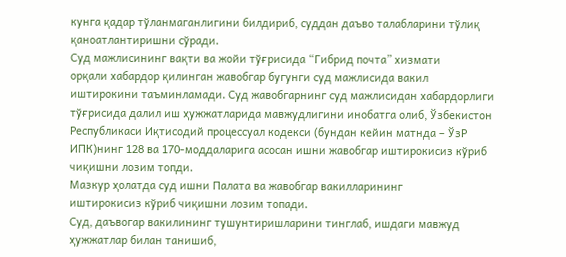кунга қадар тўланмаганлигини билдириб, суддан даъво талабларини тўлиқ
қаноатлантиришни сўради.
Суд мажлисининг вақти ва жойи тўғрисида “Гибрид почта” хизмати
орқали хабардор қилинган жавобгар бугунги суд мажлисида вакил
иштирокини таъминламади. Суд жавобгарнинг суд мажлисидан хабардорлиги
тўғрисида далил иш ҳужжатларида мавжудлигини инобатга олиб, Ўзбекистон
Республикаси Иқтисодий процессуал кодекси (бундан кейин матнда – ЎзР
ИПК)нинг 128 ва 170-моддаларига асосан ишни жавобгар иштирокисиз кўриб
чиқишни лозим топди.
Мазкур ҳолатда суд ишни Палата ва жавобгар вакилларининг
иштирокисиз кўриб чиқишни лозим топади.
Суд, даъвогар вакилининг тушунтиришларини тинглаб, ишдаги мавжуд
ҳужжатлар билан танишиб,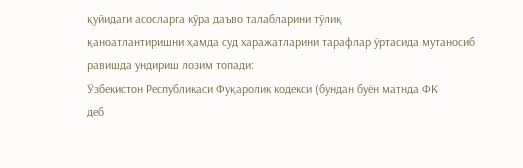қуйидаги асосларга кўра даъво талабларини тўлиқ
қаноатлантиришни ҳамда суд харажатларини тарафлар ўртасида мутаносиб
равишда ундириш лозим топади:
Ўзбекистон Республикаси Фуқаролик кодекси (бундан буён матнда ФК
деб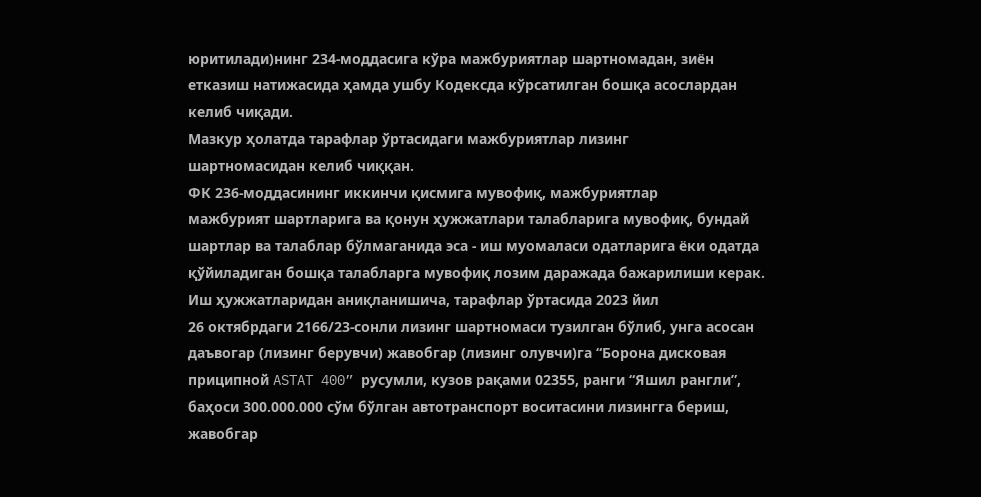юритилади)нинг 234-моддасига кўра мажбуриятлар шартномадан, зиён
етказиш натижасида ҳамда ушбу Кодексда кўрсатилган бошқа асослардан
келиб чиқади.
Мазкур ҳолатда тарафлар ўртасидаги мажбуриятлар лизинг
шартномасидан келиб чиққан.
ФК 236-моддасининг иккинчи қисмига мувофиқ, мажбуриятлар
мажбурият шартларига ва қонун ҳужжатлари талабларига мувофиқ, бундай
шартлар ва талаблар бўлмаганида эса - иш муомаласи одатларига ёки одатда
қўйиладиган бошқа талабларга мувофиқ лозим даражада бажарилиши керак.
Иш ҳужжатларидан аниқланишича, тарафлар ўртасида 2023 йил
26 октябрдаги 2166/23-сонли лизинг шартномаси тузилган бўлиб, унга асосан
даъвогар (лизинг берувчи) жавобгар (лизинг олувчи)га “Борона дисковая
приципной ASTAT 400” русумли, кузов рақами 02355, ранги “Яшил рангли”,
баҳоси 300.000.000 сўм бўлган автотранспорт воситасини лизингга бериш,
жавобгар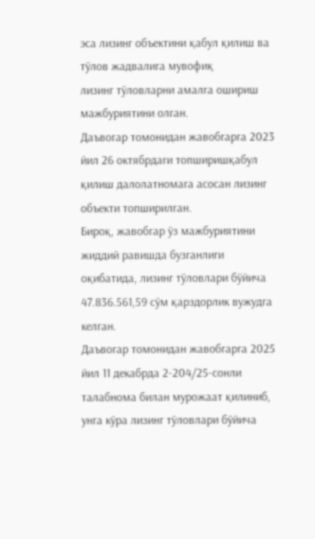эса лизинг объектини қабул қилиш ва тўлов жадвалига мувофиқ
лизинг тўловларни амалга ошириш мажбуриятини олган.
Даъвогар томонидан жавобгарга 2023 йил 26 октябрдаги топширишқабул қилиш далолатномага асосан лизинг объекти топширилган.
Бироқ, жавобгар ўз мажбуриятини жиддий равишда бузганлиги
оқибатида, лизинг тўловлари бўйича 47.836.561,59 сўм қарздорлик вужудга
келган.
Даъвогар томонидан жавобгарга 2025 йил 11 декабрда 2-204/25-сонли
талабнома билан мурожаат қилиниб, унга кўра лизинг тўловлари бўйича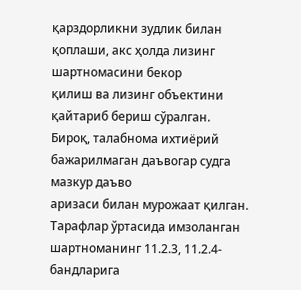қарздорликни зудлик билан қоплаши, акс ҳолда лизинг шартномасини бекор
қилиш ва лизинг объектини қайтариб бериш сўралган.
Бироқ, талабнома ихтиёрий бажарилмаган даъвогар судга мазкур даъво
аризаси билан мурожаат қилган.
Тарафлар ўртасида имзоланган шартноманинг 11.2.3, 11.2.4-бандларига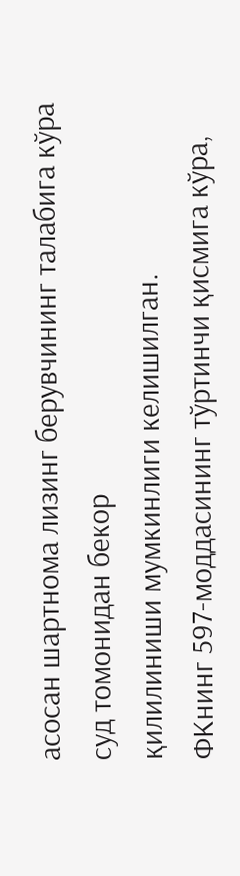асосан шартнома лизинг берувчининг талабига кўра суд томонидан бекор
қилилиниши мумкинлиги келишилган.
ФКнинг 597-моддасининг тўртинчи қисмига кўра,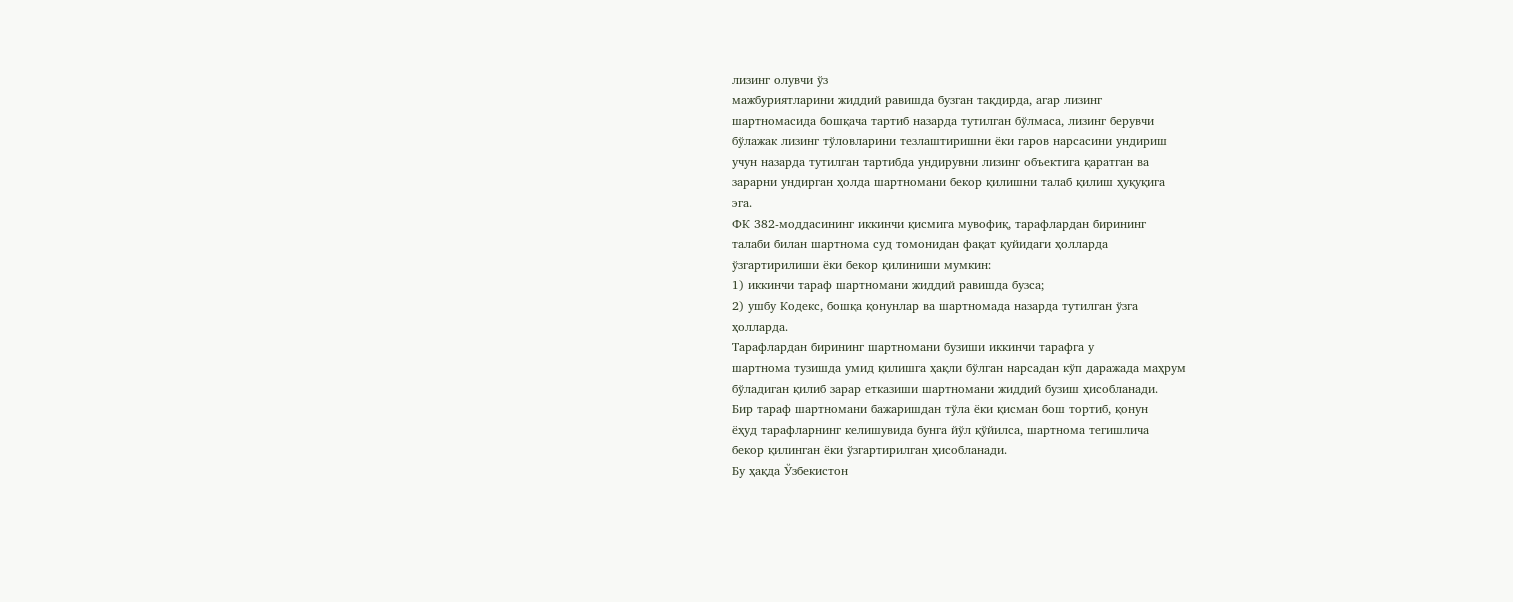лизинг олувчи ўз
мажбуриятларини жиддий равишда бузган тақдирда, агар лизинг
шартномасида бошқача тартиб назарда тутилган бўлмаса, лизинг берувчи
бўлажак лизинг тўловларини тезлаштиришни ёки гаров нарсасини ундириш
учун назарда тутилган тартибда ундирувни лизинг объектига қаратган ва
зарарни ундирган ҳолда шартномани бекор қилишни талаб қилиш ҳуқуқига
эга.
ФК 382-моддасининг иккинчи қисмига мувофиқ, тарафлардан бирининг
талаби билан шартнома суд томонидан фақат қуйидаги ҳолларда
ўзгартирилиши ёки бекор қилиниши мумкин:
1) иккинчи тараф шартномани жиддий равишда бузса;
2) ушбу Кодекс, бошқа қонунлар ва шартномада назарда тутилган ўзга
ҳолларда.
Тарафлардан бирининг шартномани бузиши иккинчи тарафга у
шартнома тузишда умид қилишга ҳақли бўлган нарсадан кўп даражада маҳрум
бўладиган қилиб зарар етказиши шартномани жиддий бузиш ҳисобланади.
Бир тараф шартномани бажаришдан тўла ёки қисман бош тортиб, қонун
ёҳуд тарафларнинг келишувида бунга йўл қўйилса, шартнома тегишлича
бекор қилинган ёки ўзгартирилган ҳисобланади.
Бу ҳақда Ўзбекистон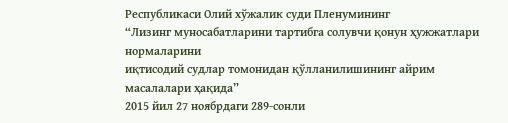Республикаси Олий хўжалик суди Пленумининг
“Лизинг муносабатларини тартибга солувчи қонун ҳужжатлари нормаларини
иқтисодий судлар томонидан қўлланилишининг айрим масалалари ҳақида”
2015 йил 27 ноябрдаги 289-сонли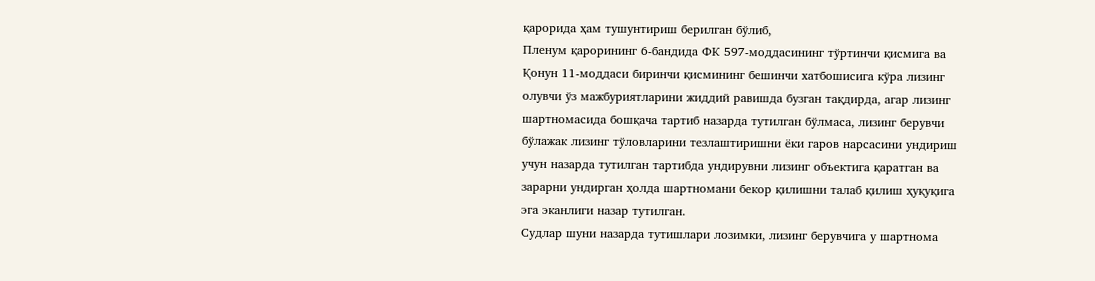қарорида ҳам тушунтириш берилган бўлиб,
Пленум қарорининг 6-бандида ФК 597-моддасининг тўртинчи қисмига ва
Қонун 11-моддаси биринчи қисмининг бешинчи хатбошисига кўра лизинг
олувчи ўз мажбуриятларини жиддий равишда бузган тақдирда, агар лизинг
шартномасида бошқача тартиб назарда тутилган бўлмаса, лизинг берувчи
бўлажак лизинг тўловларини тезлаштиришни ёки гаров нарсасини ундириш
учун назарда тутилган тартибда ундирувни лизинг объектига қаратган ва
зарарни ундирган ҳолда шартномани бекор қилишни талаб қилиш ҳуқуқига
эга эканлиги назар тутилган.
Судлар шуни назарда тутишлари лозимки, лизинг берувчига у шартнома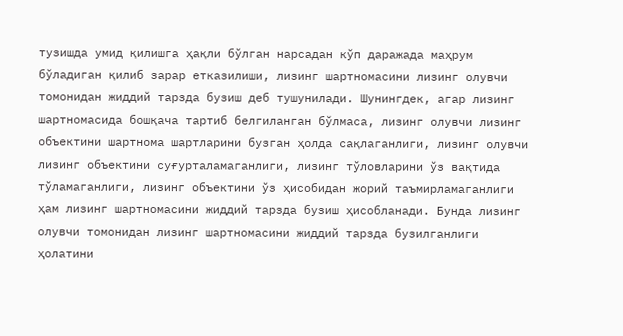тузишда умид қилишга ҳақли бўлган нарсадан кўп даражада маҳрум
бўладиган қилиб зарар етказилиши, лизинг шартномасини лизинг олувчи
томонидан жиддий тарзда бузиш деб тушунилади. Шунингдек, агар лизинг
шартномасида бошқача тартиб белгиланган бўлмаса, лизинг олувчи лизинг
объектини шартнома шартларини бузган ҳолда сақлаганлиги, лизинг олувчи
лизинг объектини суғурталамаганлиги, лизинг тўловларини ўз вақтида
тўламаганлиги, лизинг объектини ўз ҳисобидан жорий таъмирламаганлиги
ҳам лизинг шартномасини жиддий тарзда бузиш ҳисобланади. Бунда лизинг
олувчи томонидан лизинг шартномасини жиддий тарзда бузилганлиги
ҳолатини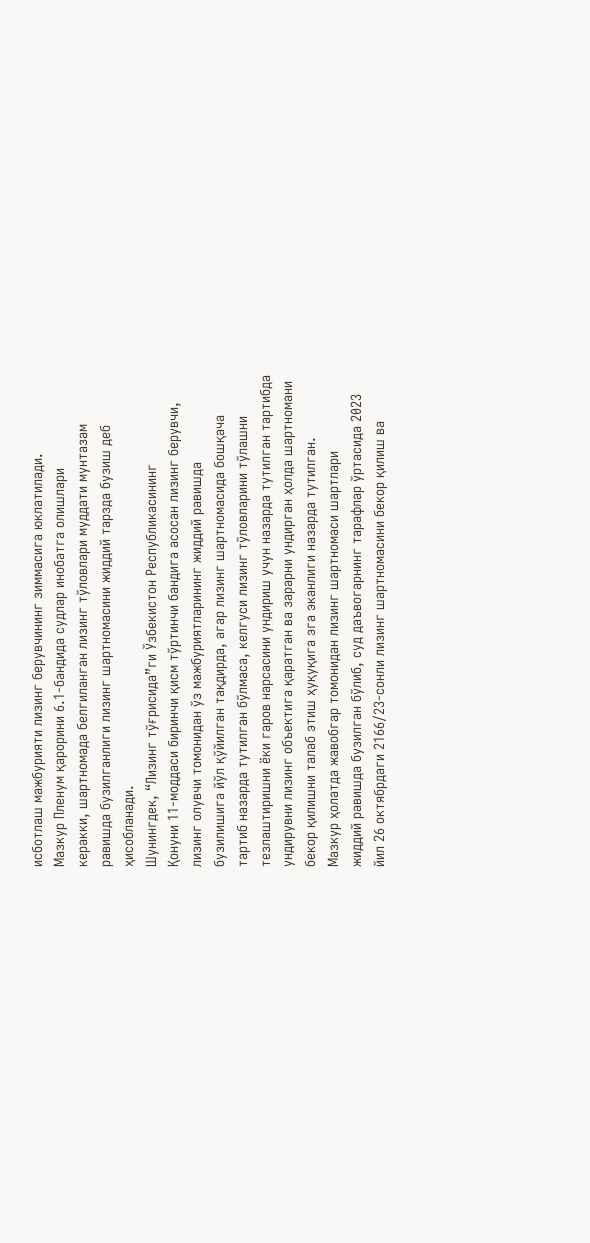исботлаш мажбурияти лизинг берувчининг зиммасига юклатилади.
Мазкур Пленум қарорини 6.1-бандида судлар инобатга олишлари
керакки, шартномада белгиланган лизинг тўловлари муддати мунтазам
равишда бузилганлиги лизинг шартномасини жиддий тарзда бузиш деб
ҳисобланади.
Шунингдек, “Лизинг тўғрисида”ги Ўзбекистон Республикасининг
Қонуни 11-моддаси биринчи қисм тўртинчи бандига асосан лизинг берувчи,
лизинг олувчи томонидан ўз мажбуриятларининг жиддий равишда
бузилишига йўл қўйилган тақдирда, агар лизинг шартномасида бошқача
тартиб назарда тутилган бўлмаса, келгуси лизинг тўловларини тўлашни
тезлаштиришни ёки гаров нарсасини ундириш учун назарда тутилган тартибда
ундирувни лизинг объектига қаратган ва зарарни ундирган ҳолда шартномани
бекор қилишни талаб этиш ҳуқуқига эга эканлиги назарда тутилган.
Мазкур ҳолатда жавобгар томонидан лизинг шартномаси шартлари
жиддий равишда бузилган бўлиб, суд даъвогарнинг тарафлар ўртасида 2023
йил 26 октябрдаги 2166/23-сонли лизинг шартномасини бекор қилиш ва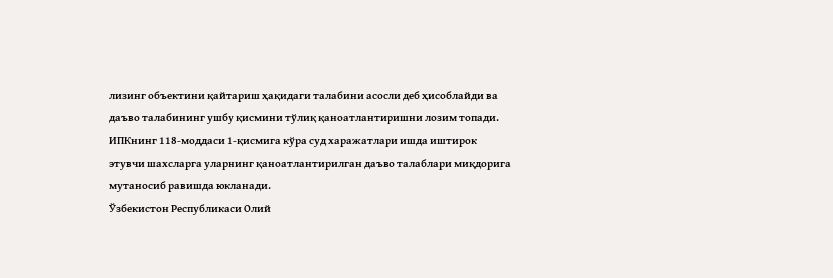лизинг объектини қайтариш ҳақидаги талабини асосли деб ҳисоблайди ва
даъво талабининг ушбу қисмини тўлиқ қаноатлантиришни лозим топади.
ИПКнинг 118-моддаси 1-қисмига кўра суд харажатлари ишда иштирок
этувчи шахсларга уларнинг қаноатлантирилган даъво талаблари миқдорига
мутаносиб равишда юкланади.
Ўзбекистон Республикаси Олий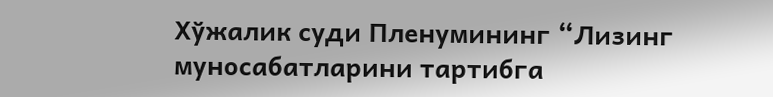Хўжалик суди Пленумининг “Лизинг
муносабатларини тартибга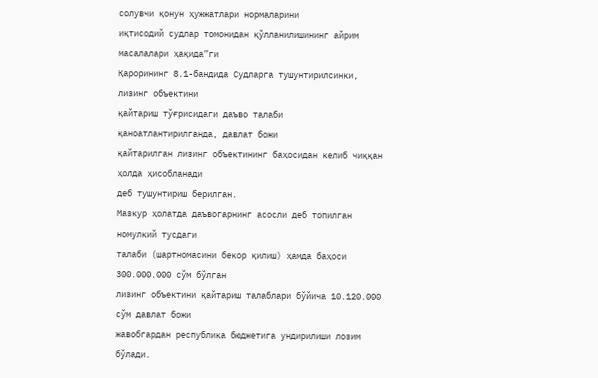солувчи қонун ҳужжатлари нормаларини
иқтисодий судлар томонидан қўлланилишининг айрим масалалари ҳақида”ги
Қарорининг 8.1-бандида Судларга тушунтирилсинки, лизинг объектини
қайтариш тўғрисидаги даъво талаби қаноатлантирилганда, давлат божи
қайтарилган лизинг объектининг баҳосидан келиб чиққан ҳолда ҳисобланади
деб тушунтириш берилган.
Мазкур ҳолатда даъвогарнинг асосли деб топилган номулкий тусдаги
талаби (шартномасини бекор қилиш) ҳамда баҳоси 300.000.000 сўм бўлган
лизинг объектини қайтариш талаблари бўйича 10.120.000 сўм давлат божи
жавобгардан республика бюджетига ундирилиши лозим бўлади.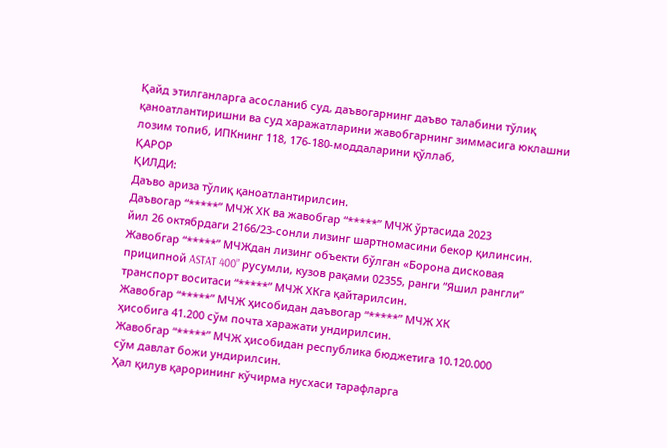Қайд этилганларга асосланиб суд, даъвогарнинг даъво талабини тўлиқ
қаноатлантиришни ва суд харажатларини жавобгарнинг зиммасига юклашни
лозим топиб, ИПКнинг 118, 176-180-моддаларини қўллаб,
ҚАРОР
ҚИЛДИ:
Даъво ариза тўлиқ қаноатлантирилсин.
Даъвогар “*****” МЧЖ ХК ва жавобгар “*****” МЧЖ ўртасида 2023
йил 26 октябрдаги 2166/23-сонли лизинг шартномасини бекор қилинсин.
Жавобгар “*****” МЧЖдан лизинг объекти бўлган «Борона дисковая
приципной ASTAT 400” русумли, кузов рақами 02355, ранги “Яшил рангли”
транспорт воситаси “*****” МЧЖ ХКга қайтарилсин.
Жавобгар “*****” МЧЖ ҳисобидан даъвогар “*****” МЧЖ ХК
ҳисобига 41.200 сўм почта харажати ундирилсин.
Жавобгар “*****” МЧЖ ҳисобидан республика бюджетига 10.120.000
сўм давлат божи ундирилсин.
Ҳал қилув қарорининг кўчирма нусхаси тарафларга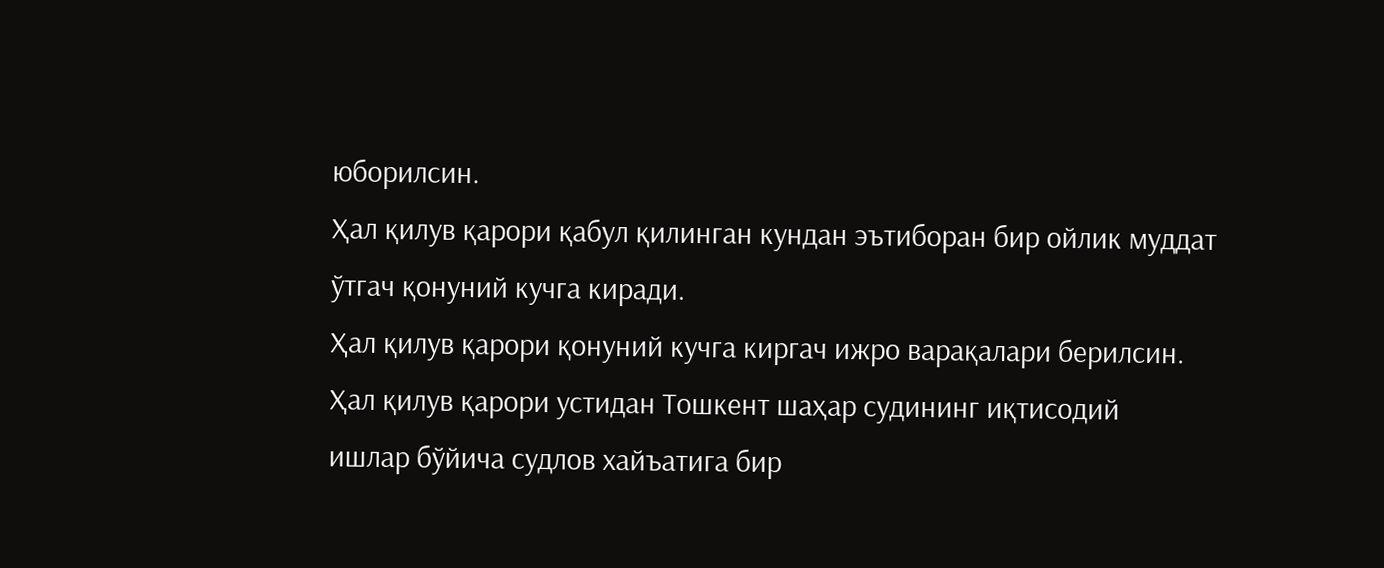юборилсин.
Ҳал қилув қарори қабул қилинган кундан эътиборан бир ойлик муддат
ўтгач қонуний кучга киради.
Ҳал қилув қарори қонуний кучга киргач ижро варақалари берилсин.
Ҳал қилув қарори устидан Тошкент шаҳар судининг иқтисодий
ишлар бўйича судлов хайъатига бир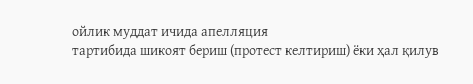ойлик муддат ичида апелляция
тартибида шикоят бериш (протест келтириш) ёки ҳал қилув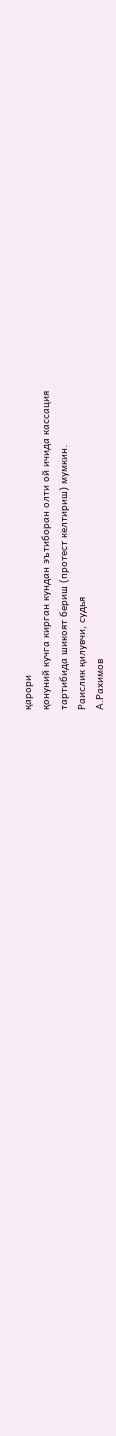қарори
қонуний кучга кирган кундан эътиборан олти ой ичида кассация
тартибида шикоят бериш (протест келтириш) мумкин.
Раислик қилувчи, судья
А.Рахимов